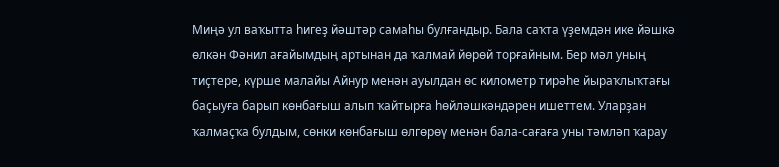Миңә ул ваҡытта һигеҙ йәштәр самаһы булғандыр. Бала саҡта үҙемдән ике йәшкә өлкән Фәнил ағайымдың артынан да ҡалмай йөрөй торғайным. Бер мәл уның тиҫтере, күрше малайы Айнур менән ауылдан өс километр тирәһе йыраҡлыҡтағы баҫыуға барып көнбағыш алып ҡайтырға һөйләшкәндәрен ишеттем. Уларҙан ҡалмаҫҡа булдым, сөнки көнбағыш өлгөрөү менән бала-сағаға уны тәмләп ҡарау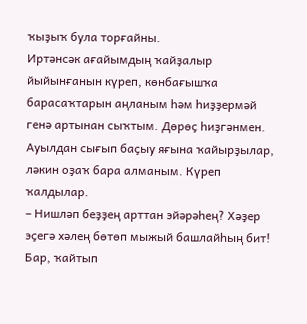ҡыҙыҡ була торғайны.
Иртәнсәк ағайымдың ҡайҙалыр йыйынғанын күреп, көнбағышҡа барасаҡтарын аңланым һәм һиҙҙермәй генә артынан сыҡтым. Дөрөҫ һиҙгәнмен. Ауылдан сығып баҫыу яғына ҡайырҙылар, ләкин оҙаҡ бара алманым. Күреп ҡалдылар.
– Нишләп беҙҙең арттан эйәрәһең? Хәҙер эҫегә хәлең бөтөп мыжый башлайһың бит! Бар, ҡайтып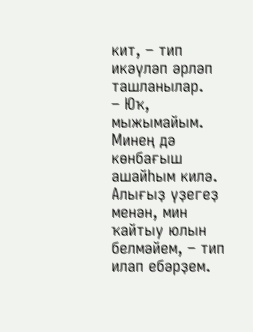кит, – тип икәүләп әрләп ташланылар.
– Юҡ, мыжымайым. Минең дә көнбағыш ашайһым килә. Алығыҙ үҙегеҙ менән, мин ҡайтыу юлын белмәйем, – тип илап ебәрҙем.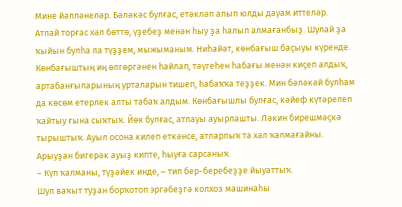Мине йәлләнеләр. Бәләкәс булғас, етәкләп алып юлды дауам иттеләр.
Атлай торғас хәл бөттө, үҙебеҙ менән һыу ҙа һалып алмағанбыҙ. Шулай ҙа ҡыйын булһа ла түҙҙем, мыжыманым. Ниһайәт, көнбағыш баҫыуы күренде.
Көнбағыштың иң өлгөргәнен һайлап, тәүгеһен һабағы менән киҫеп алдыҡ, артабанғыларының урталарын тишеп, һабаҡҡа теҙҙек. Мин бәләкәй булһам да көсөм етерлек алты табаҡ алдым. Көнбағышлы булғас, кәйеф күтәрелеп ҡайтыу ғына сыҡтыҡ. Йөк булғас, атлауы ауырлашты. Ләкин бирешмәҫкә тырыштыҡ. Ауыл осона килеп еткәнсе, атларлыҡ та хәл ҡалмағайны. Арыуҙан бигерәк ауыҙ кипте, һыуға сарсаныҡ.
– Күп ҡалманы, түҙәйек инде, – тип бер-беребеҙҙе йыуаттыҡ.
Шул ваҡыт туҙан борҡотоп эргәбеҙгә колхоз машинаһы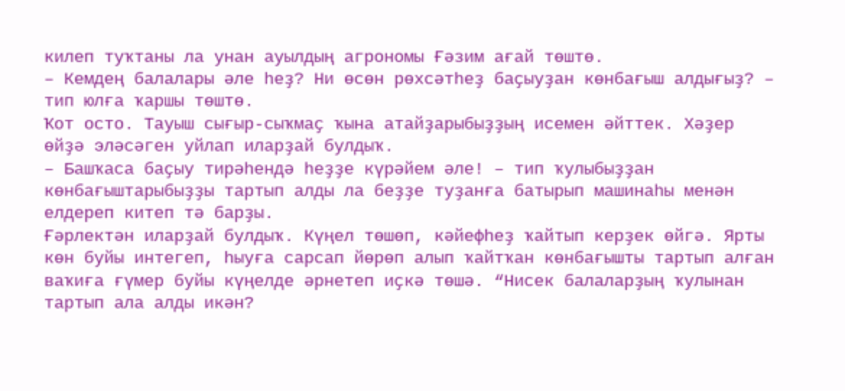килеп туҡтаны ла унан ауылдың агрономы Ғәзим ағай төштө.
– Кемдең балалары әле һеҙ? Ни өсөн рөхсәтһеҙ баҫыуҙан көнбағыш алдығыҙ? – тип юлға ҡаршы төштө.
Ҡот осто. Тауыш сығыр-сыҡмаҫ ҡына атайҙарыбыҙҙың исемен әйттек. Хәҙер өйҙә эләсәген уйлап иларҙай булдыҡ.
– Башҡаса баҫыу тирәһендә һеҙҙе күрәйем әле! – тип ҡулыбыҙҙан көнбағыштарыбыҙҙы тартып алды ла беҙҙе туҙанға батырып машинаһы менән елдереп китеп тә барҙы.
Ғәрлектән иларҙай булдыҡ. Күңел төшөп, кәйефһеҙ ҡайтып керҙек өйгә. Ярты көн буйы интегеп, һыуға сарсап йөрөп алып ҡайтҡан көнбағышты тартып алған ваҡиға ғүмер буйы күңелде әрнетеп иҫкә төшә. “Нисек балаларҙың ҡулынан тартып ала алды икән?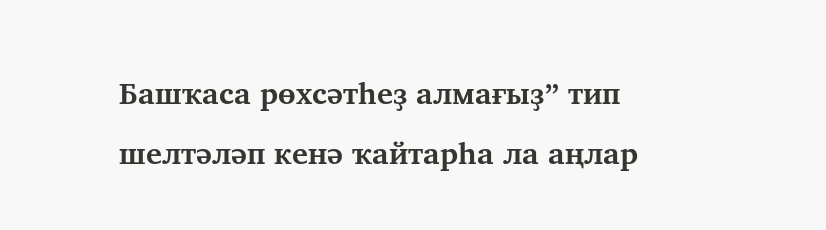Башҡаса рөхсәтһеҙ алмағыҙ” тип шелтәләп кенә ҡайтарһа ла аңлар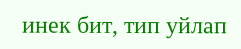инек бит, тип уйлап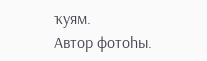ҡуям.
Автор фотоһы.